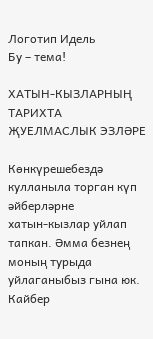Логотип Идель
Бу – тема!

ХАТЫН-КЫЗЛАРНЫҢ ТАРИХТА ҖУЕЛМАСЛЫК ЭЗЛӘРЕ

Көнкүрешебездә кулланыла торган күп әйберләрне хатын‑кызлар уйлап тапкан. Әмма безнең моның турыда уйлаганыбыз гына юк. Кайбер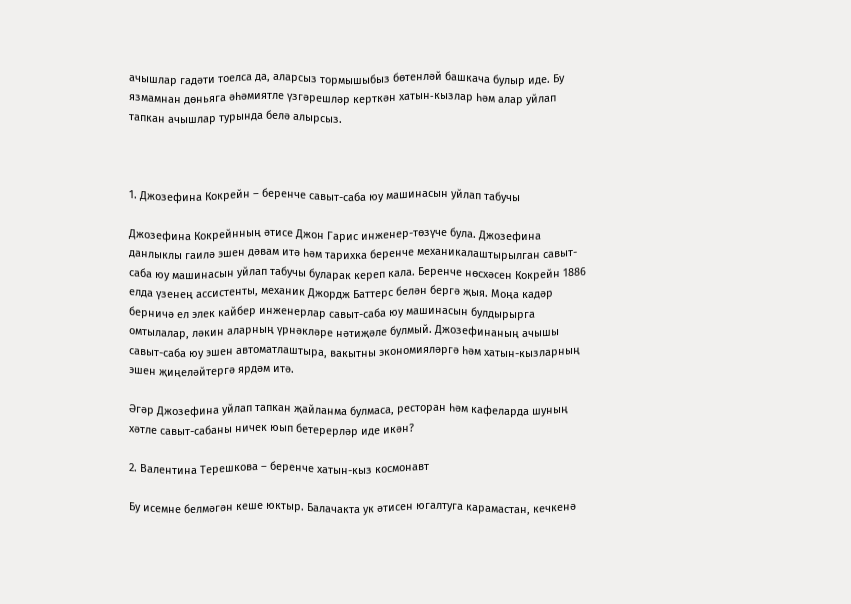ачышлар гадәти тоелса да, аларсыз тормышыбыз бөтенләй башкача булыр иде. Бу язмамнан дөньяга әһәмиятле үзгәрешләр керткән хатын‑кызлар һәм алар уйлап тапкан ачышлар турында белә алырсыз.



1. Джозефина Кокрейн – беренче савыт-саба юу машинасын уйлап табучы

Джозефина Кокрейнның әтисе Джон Гарис инженер-төзүче була. Джозефина данлыклы гаилә эшен дәвам итә һәм тарихка беренче механикалаштырылган савыт-саба юу машинасын уйлап табучы буларак кереп кала. Беренче нөсхәсен Кокрейн 1886 елда үзенең ассистенты, механик Джордж Баттерс белән бергә җыя. Моңа кадәр берничә ел элек кайбер инженерлар савыт-саба юу машинасын булдырырга омтылалар, ләкин аларның үрнәкләре нәтиҗәле булмый. Джозефинаның ачышы савыт-саба юу эшен автоматлаштыра, вакытны экономияләргә һәм хатын-кызларның эшен җиңеләйтергә ярдәм итә.

Әгәр Джозефина уйлап тапкан җайланма булмаса, ресторан һәм кафеларда шуның хәтле савыт-сабаны ничек юып бетерерләр иде икән?

2. Валентина Терешкова – беренче хатын-кыз космонавт

Бу исемне белмәгән кеше юктыр. Балачакта ук әтисен югалтуга карамастан, кечкенә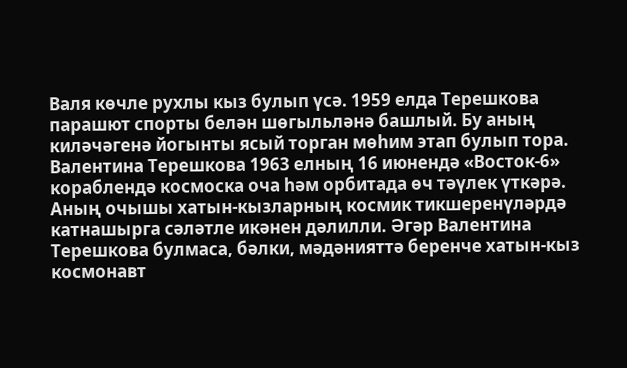Валя көчле рухлы кыз булып үсә. 1959 елда Терешкова парашют спорты белән шөгыльләнә башлый. Бу аның киләчәгенә йогынты ясый торган мөһим этап булып тора. Валентина Терешкова 1963 елның 16 июнендә «Восток-6» кораблендә космоска оча һәм орбитада өч тәүлек үткәрә. Аның очышы хатын‑кызларның космик тикшеренүләрдә катнашырга сәләтле икәнен дәлилли. Әгәр Валентина Терешкова булмаса, бәлки, мәдәнияттә беренче хатын-кыз космонавт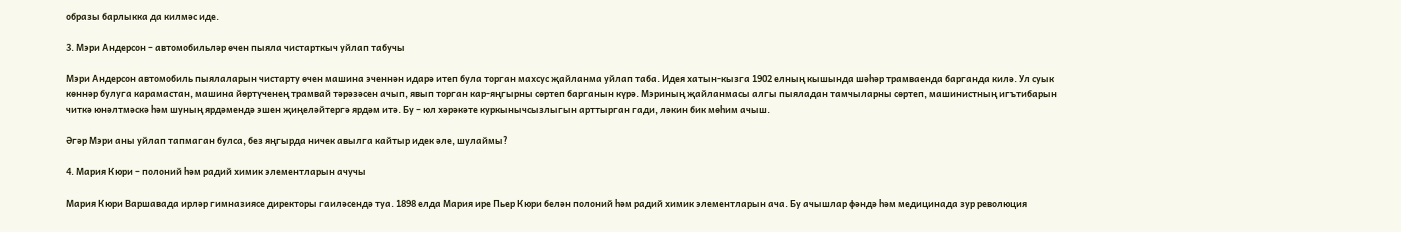образы барлыкка да килмәс иде.

3. Мэри Андерсон – автомобильләр өчен пыяла чистарткыч уйлап табучы

Мэри Андерсон автомобиль пыялаларын чистарту өчен машина эченнән идарә итеп була торган махсус җайланма уйлап таба. Идея хатын-кызга 1902 елның кышында шәһәр трамваенда барганда килә. Ул суык көннәр булуга карамастан, машина йөртүченең трамвай тәрәзәсен ачып, явып торган кар-яңгырны сөртеп барганын күрә. Мэриның җайланмасы алгы пыяладан тамчыларны сөртеп, машинистның игътибарын читкә юнәлтмәскә һәм шуның ярдәмендә эшен җиңеләйтергә ярдәм итә. Бу – юл хәрәкәте куркынычсызлыгын арттырган гади, ләкин бик мөһим ачыш.

Әгәр Мэри аны уйлап тапмаган булса, без яңгырда ничек авылга кайтыр идек әле, шулаймы?

4. Мария Кюри – полоний һәм радий химик элементларын ачучы

Мария Кюри Варшавада ирләр гимназиясе директоры гаиләсендә туа. 1898 елда Мария ире Пьер Кюри белән полоний һәм радий химик элементларын ача. Бу ачышлар фәндә һәм медицинада зур революция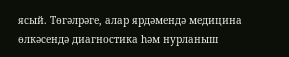ясый. Төгәлрәге, алар ярдәмендә медицина өлкәсендә диагностика һәм нурланыш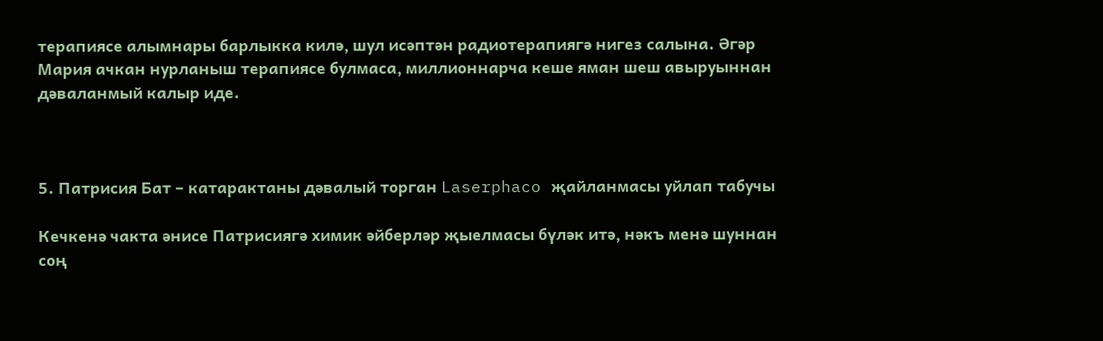терапиясе алымнары барлыкка килә, шул исәптән радиотерапиягә нигез салына. Әгәр Мария ачкан нурланыш терапиясе булмаса, миллионнарча кеше яман шеш авыруыннан дәваланмый калыр иде.



5. Патрисия Бат – катарактаны дәвалый торган Laserphaco җайланмасы уйлап табучы

Кечкенә чакта әнисе Патрисиягә химик әйберләр җыелмасы бүләк итә, нәкъ менә шуннан соң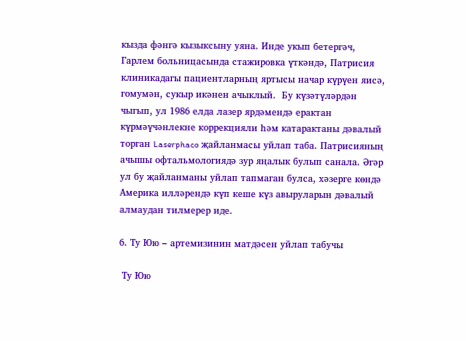кызда фәнгә кызыксыну уяна. Инде укып бетергәч, Гарлем больницасында стажировка үткәндә, Патрисия клиникадагы пациентларның яртысы начар күрүен яисә, гомумән, сукыр икәнен ачыклый.  Бу күзәтүләрдән чыгып, ул 1986 елда лазер ярдәмендә ерактан күрмәүчәнлекне коррекцияли һәм катарактаны дәвалый торган Laserphaco җайланмасы уйлап таба. Патрисияның ачышы офтальмологиядә зур яңалык булып санала. Әгәр ул бу җайланманы уйлап тапмаган булса, хәзерге көндә Америка илләрендә күп кеше күз авыруларын дәвалый алмаудан тилмерер иде.

6. Ту Юю – артемизинин матдәсен уйлап табучы

 Ту Юю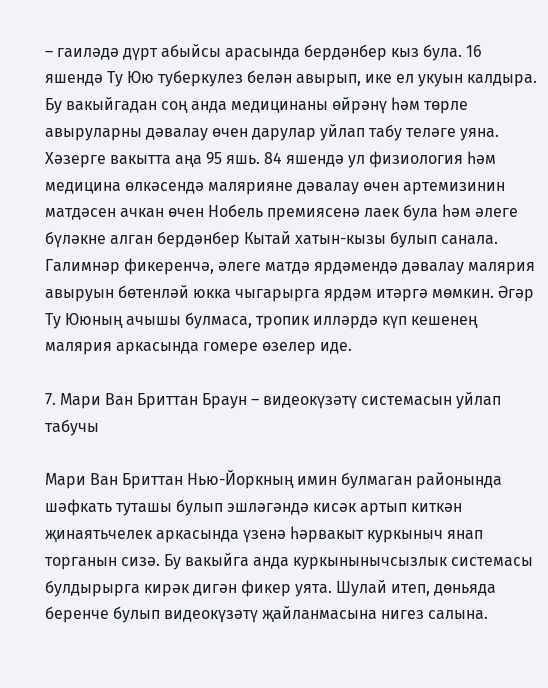– гаиләдә дүрт абыйсы арасында бердәнбер кыз була. 16 яшендә Ту Юю туберкулез белән авырып, ике ел укуын калдыра. Бу вакыйгадан соң анда медицинаны өйрәнү һәм төрле авыруларны дәвалау өчен дарулар уйлап табу теләге уяна. Хәзерге вакытта аңа 95 яшь. 84 яшендә ул физиология һәм медицина өлкәсендә малярияне дәвалау өчен артемизинин матдәсен ачкан өчен Нобель премиясенә лаек була һәм әлеге бүләкне алган бердәнбер Кытай хатын-кызы булып санала. Галимнәр фикеренчә, әлеге матдә ярдәмендә дәвалау малярия авыруын бөтенләй юкка чыгарырга ярдәм итәргә мөмкин. Әгәр Ту Ююның ачышы булмаса, тропик илләрдә күп кешенең малярия аркасында гомере өзелер иде.

7. Мари Ван Бриттан Браун – видеокүзәтү системасын уйлап табучы

Мари Ван Бриттан Нью-Йоркның имин булмаган районында шәфкать туташы булып эшләгәндә кисәк артып киткән җинаятьчелек аркасында үзенә һәрвакыт куркыныч янап торганын сизә. Бу вакыйга анда куркынынычсызлык системасы булдырырга кирәк дигән фикер уята. Шулай итеп, дөньяда беренче булып видеокүзәтү җайланмасына нигез салына.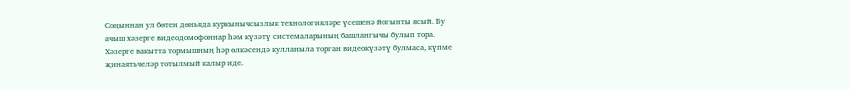Соңыннан ул бөтен дөньяда куркынычсызлык технологияләре үсешенә йогынты ясый. Бу ачыш хәзерге видеодомофоннар һәм күзәтү системаларының башлангычы булып тора. Хәзерге вакытта тормышның һәр өлкәсендә кулланыла торган видеокүзәтү булмаса, күпме җинаятьчеләр тотылмый калыр иде.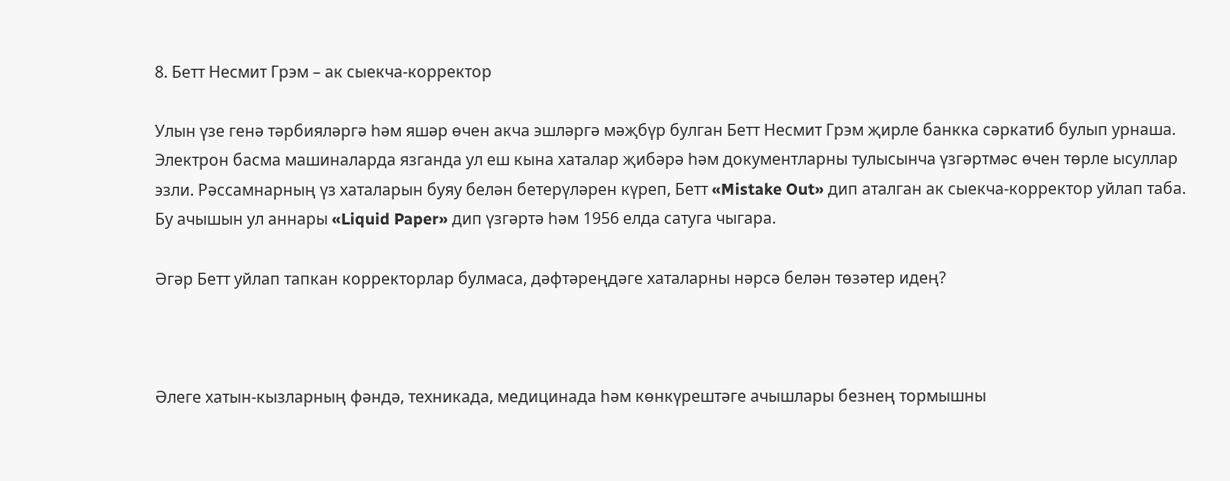8. Бетт Несмит Грэм – ак сыекча-корректор

Улын үзе генә тәрбияләргә һәм яшәр өчен акча эшләргә мәҗбүр булган Бетт Несмит Грэм җирле банкка сәркатиб булып урнаша. Электрон басма машиналарда язганда ул еш кына хаталар җибәрә һәм документларны тулысынча үзгәртмәс өчен төрле ысуллар эзли. Рәссамнарның үз хаталарын буяу белән бетерүләрен күреп, Бетт «Mistake Out» дип аталган ак сыекча-корректор уйлап таба. Бу ачышын ул аннары «Liquid Paper» дип үзгәртә һәм 1956 елда сатуга чыгара.

Әгәр Бетт уйлап тапкан корректорлар булмаса, дәфтәреңдәге хаталарны нәрсә белән төзәтер идең?



Әлеге хатын‑кызларның фәндә, техникада, медицинада һәм көнкүрештәге ачышлары безнең тормышны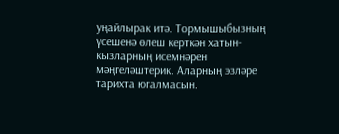уңайлырак итә. Тормышыбызның үсешенә өлеш керткән хатын-кызларның исемнәрен мәңгеләштерик. Аларның эзләре тарихта югалмасын.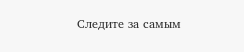Следите за самым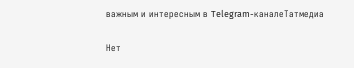важным и интересным в Telegram-каналеТатмедиа

Нет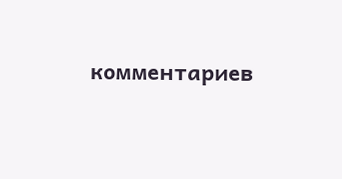комментариев